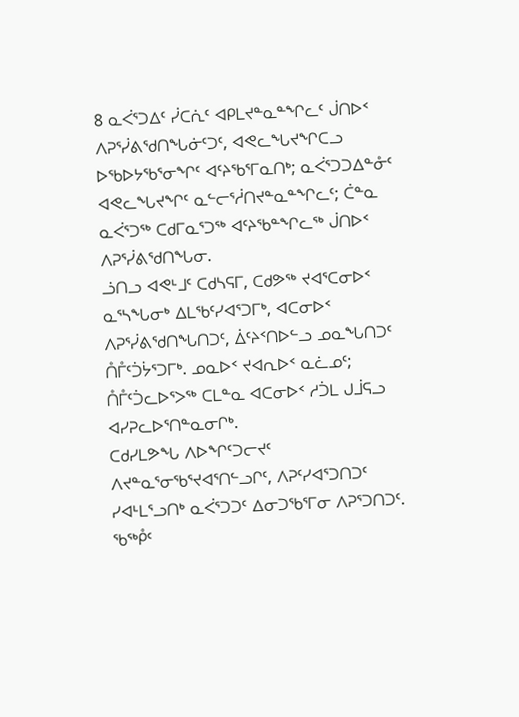8 ᓇᐹᕐᑐᐃᑦ ᓰᑕᕇᑦ ᐊᑭᒪᔪᓐᓇᓐᖏᓚᑦ ᒎᑎᐅᑉ ᐱᕈᕐᓰᕕᖁᑎᖓᓃᑦᑐᑦ, ᐊᕙᓚᖓᔪᖏᑕᓗ ᐅᖃᐅᔭᖃᕐᓂᖏᑦ ᐊᑦᔨᖃᕐᒥᓇᑎᒃ; ᓇᐹᕐᑐᑐᐃᓐᓁᑦ ᐊᕙᓚᖓᔪᖏᑦ ᓇᓪᓕᕐᓲᑎᔪᓐᓇᓐᖏᓚᑦ; ᑖᓐᓇ ᓇᐹᕐᑐᖅ ᑕᑯᒥᓇᕐᑐᖅ ᐊᑦᔨᖃᓐᖏᓚᖅ ᒎᑎᐅᑉ ᐱᕈᕐᓰᕕᖁᑎᖓᓂ.
ᓘᑎᓗ ᐊᕙᒻᒧᑦ ᑕᑯᓴᕋᒥ, ᑕᑯᕗᖅ ᔪᐊᕐᑕᓂᐅᑉ ᓇᕐᓴᖓᓂᒃ ᐃᒪᖃᑦᓯᐊᕐᑐᒥᒃ, ᐊᑕᓂᐅᑉ ᐱᕈᕐᓰᕕᖁᑎᖓᑎᑐᑦ, ᐄᑦᔨᑉᑎᐅᓪᓗ ᓄᓇᖓᑎᑐᑦ ᑍᒤᑦᑑᔮᕐᑐᒥᒃ. ᓄᓇᐅᑉ ᔪᐊᕆᐅᑉ ᓇᓛᓄᑦ; ᑍᒤᑦᑑᓚᐅᕐᐳᖅ ᑕᒪᓐᓇ ᐊᑕᓂᐅᑉ ᓱᑑᒪ ᒍᒨᕋᓗ ᐊᓯᕈᓚᐅᕐᑎᓐᓇᓂᒋᒃ.
ᑕᑯᓯᒪᕗᖓ ᐱᐅᖏᑦᑐᓕᔪᑦ ᐱᔪᓐᓇᕐᓂᖃᕐᔪᐊᕐᑎᓪᓗᒋᑦ, ᐱᕈᑦᓯᐊᕐᑐᑎᑐᑦ ᓯᐊᒻᒪᕐᓗᑎᒃ ᓇᐹᕐᑐᑐᑦ ᐃᓂᑐᖃᕐᒥᓂ ᐱᕈᕐᑐᑎᑐᑦ.
ᖃᖅᑬᑦ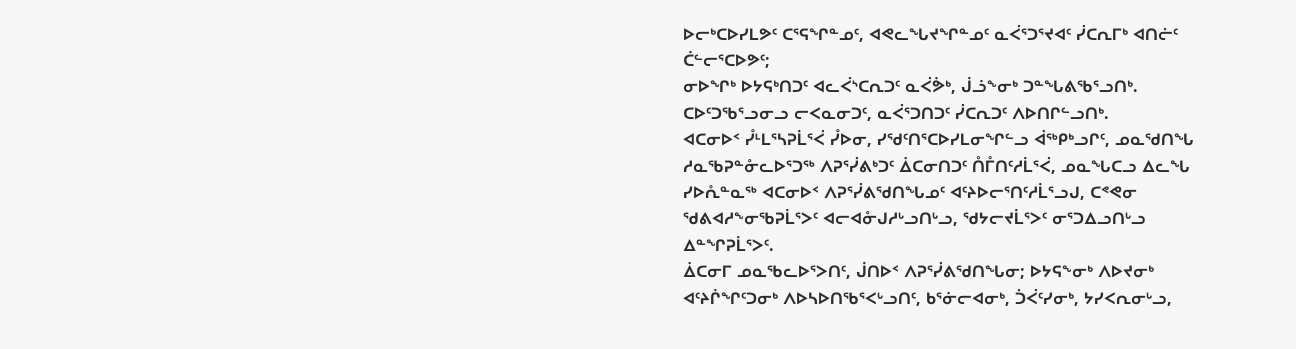ᐅᓕᒃᑕᐅᓯᒪᕗᑦ ᑕᕐᕋᖏᓐᓄᑦ, ᐊᕙᓚᖓᔪᖏᓐᓄᑦ ᓇᐹᕐᑐᕐᔪᐊᑦ ᓰᑕᕆᒥᒃ ᐊᑎᓖᑦ ᑖᓪᓕᕐᑕᐅᕗᑦ;
ᓂᐅᖏᒃ ᐅᔭᕋᒃᑎᑐᑦ ᐊᓚᐹᔅᑕᕆᑐᑦ ᓇᐹᕘᒃ, ᒎᓘᖕᓂᒃ ᑐᓐᖓᕕᖃᕐᓗᑎᒃ. ᑕᐅᑦᑐᖃᕐᓗᓂᓗ ᓕᐸᓇᓂᑐᑦ, ᓇᐹᕐᑐᑎᑐᑦ ᓰᑕᕆᑐᑦ ᐱᐅᑎᒋᓪᓗᑎᒃ.
ᐊᑕᓂᐅᑉ ᓮᒻᒪᕐᓴᕈᒫᕐᐹ ᓮᐅᓂ, ᓯᖁᑦᑎᕐᑕᐅᓯᒪᓂᖏᓪᓗ ᐋᖅᑭᒃᓗᒋᑦ, ᓄᓇᖁᑎᖓ ᓱᓇᖃᕈᓐᓁᓚᐅᕐᑐᖅ ᐱᕈᕐᓰᕕᒃᑐᑦ ᐄᑕᓂᑎᑐᑦ ᑍᒤᑎᑦᓱᒫᕐᐹ, ᓄᓇᖓᑕᓗ ᐃᓚᖓ ᓯᐅᕅᓐᓇᖅ ᐊᑕᓂᐅᑉ ᐱᕈᕐᓰᕕᖁᑎᖓᓄᑦ ᐊᑦᔨᐅᓕᕐᑎᑦᓱᒫᕐᓗᒍ, ᑕᕝᕙᓂ ᖁᕕᐊᓱᖕᓂᖃᕈᒫᕐᐳᑦ ᐊᓕᐊᓁᒍᓱᒡᓗᑎᒡᓗ, ᖁᔭᓕᔪᒫᕐᐳᑦ ᓂᕐᑐᐃᓗᑎᒡᓗ ᐃᓐᖏᕈᒫᕐᐳᑦ.
ᐄᑕᓂᒥ ᓄᓇᖃᓚᐅᕐᐳᑎᑦ, ᒎᑎᐅᑉ ᐱᕈᕐᓰᕕᖁᑎᖓᓂ; ᐅᔭᕋᖕᓂᒃ ᐱᐅᔪᓂᒃ ᐊᑦᔨᒌᖏᑦᑐᓂᒃ ᐱᐅᓴᐅᑎᖃᕐᐸᒡᓗᑎᑦ, ᑲᕐᓃᓕᐊᓂᒃ, ᑑᐹᑦᓯᓂᒃ, ᔭᓯᐸᕆᓂᒡᓗ,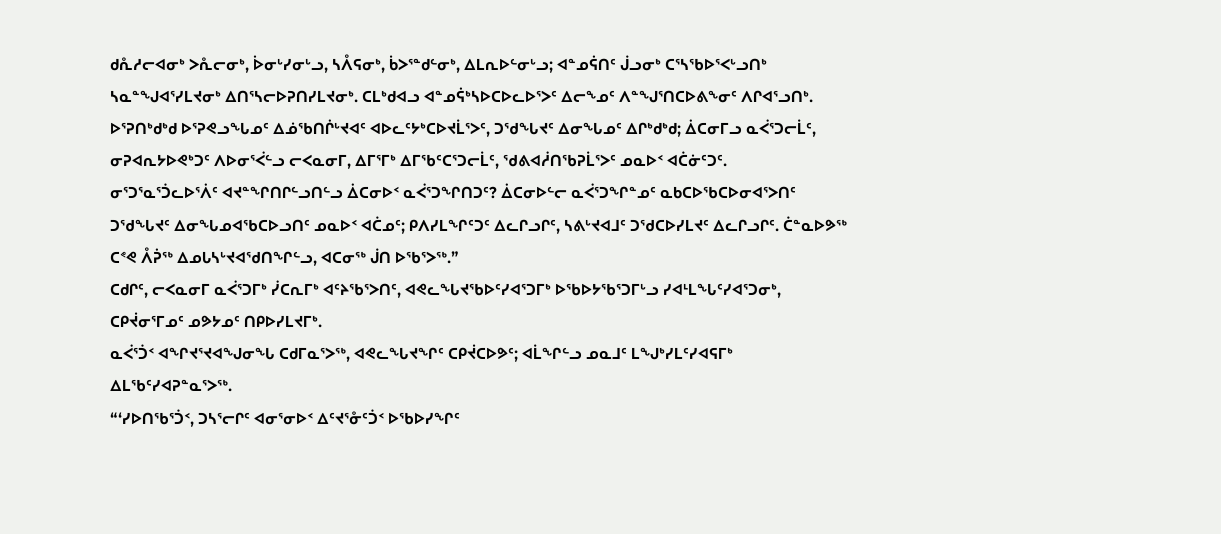ᑯᕅᓱᓕᐊᓂᒃ ᐳᕅᓕᓂᒃ, ᐆᓂᒡᓯᓂᒡᓗ, ᓴᐰᕋᓂᒃ, ᑳᐳᕐᓐᑯᓪᓂᒃ, ᐃᒪᕆᐅᓪᓂᒡᓗ; ᐊᓐᓄᕌᑎᑦ ᒎᓗᓂᒃ ᑕᕐᓴᖃᐅᕐᐸᒡᓗᑎᒃ ᓴᓇᓐᖑᐊᕐᓯᒪᔪᓂᒃ ᐃᑎᕐᓴᓕᐅᕈᑎᓯᒪᔪᓂᒃ. ᑕᒪᒃᑯᐊᓗ ᐊᓐᓄᕌᒃᓴᐅᑕᐅᓚᐅᕐᐳᑦ ᐃᓕᖕᓄᑦ ᐱᓐᖑᕐᑎᑕᐅᕕᖕᓂᑦ ᐱᒋᐊᕐᓗᑎᒃ.
ᐅᕐᕈᑎᒃᑯᒃᑯ ᐅᕐᕈᕙᓗᖓᓄᑦ ᐃᓅᖃᑎᒌᒡᔪᐊᑦ ᐊᐅᓚᑦᔭᒃᑕᐅᔪᒫᕐᐳᑦ, ᑐᖁᖓᔪᑦ ᐃᓂᖓᓄᑦ ᐃᒋᒃᑯᒃᑯ; ᐄᑕᓂᒥᓗ ᓇᐹᕐᑐᓕᒫᑦ, ᓂᕈᐊᕆᔭᐅᕙᒃᑐᑦ ᐱᐅᓂᕐᐹᓪᓗ ᓕᐸᓇᓂᒥ, ᐃᒥᕐᒥᒃ ᐃᒥᖃᑦᑕᕐᑐᓕᒫᑦ, ᖁᕕᐊᓲᑎᖃᕈᒫᕐᐳᑦ ᓄᓇᐅᑉ ᐊᑖᓃᑦᑐᑦ.
ᓂᕐᑐᕐᓇᕐᑑᓚᐅᕐᐲᑦ ᐊᔪᓐᖏᑎᒋᓪᓗᑎᓪᓗ ᐄᑕᓂᐅᑉ ᓇᐹᕐᑐᖏᑎᑐᑦ? ᐄᑕᓂᐅᓪᓕ ᓇᐹᕐᑐᖏᓐᓄᑦ ᓇᑲᑕᐅᖃᑕᐅᓂᐊᕐᐳᑎᑦ ᑐᖁᖓᔪᑦ ᐃᓂᖓᓄᐊᖃᑕᐅᓗᑎᑦ ᓄᓇᐅᑉ ᐊᑖᓄᑦ; ᑭᐱᓯᒪᖏᑦᑐᑦ ᐃᓚᒋᓗᒋᑦ, ᓴᕕᒡᔪᐊᒧᑦ ᑐᖁᑕᐅᓯᒪᔪᑦ ᐃᓚᒋᓗᒋᑦ. ᑖᓐᓇᐅᕗᖅ ᑕᕝᕙ ᐰᕉᖅ ᐃᓄᒐᓴᒡᔪᐊᖁᑎᖏᓪᓗ, ᐊᑕᓂᖅ ᒎᑎ ᐅᖃᕐᐳᖅ.”
ᑕᑯᒋᑦ, ᓕᐸᓇᓂᒥ ᓇᐹᕐᑐᒥᒃ ᓰᑕᕆᒥᒃ ᐊᑦᔨᖃᕐᐳᑎᑦ, ᐊᕙᓚᖓᔪᖃᐅᑦᓯᐊᕐᑐᒥᒃ ᐅᖃᐅᔭᖃᕐᑐᒥᒡᓗ ᓯᐊᒻᒪᖓᑦᓯᐊᕐᑐᓂᒃ, ᑕᑭᔫᓂᕐᒥᓄᑦ ᓄᕗᔭᓄᑦ ᑎᑭᐅᓯᒪᔪᒥᒃ.
ᓇᐹᕐᑑᑉ ᐊᖏᔪᕐᔪᐊᖑᓂᖓ ᑕᑯᒥᓇᕐᐳᖅ, ᐊᕙᓚᖓᔪᖏᑦ ᑕᑭᔫᑕᐅᕗᑦ; ᐊᒫᖏᓪᓗ ᓄᓇᒧᑦ ᒪᖑᒃᓯᒪᑦᓯᐊᕋᒥᒃ ᐃᒪᖃᑦᓯᐊᕈᓐᓇᕐᐳᖅ.
“‘ᓯᐅᑎᖃᕐᑑᑉ, ᑐᓴᕐᓕᒋᑦ ᐊᓂᕐᓂᐅᑉ ᐃᑦᔪᕐᓁᑦᑑᑉ ᐅᖃᐅᓯᖏᑦ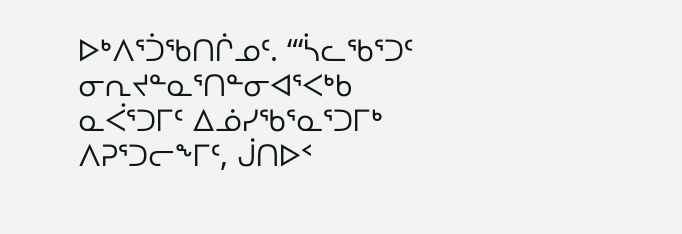ᐅᒃᐱᕐᑑᖃᑎᒌᓄᑦ. “‘ᓵᓚᖃᕐᑐᑦ ᓂᕆᔪᓐᓇᕐᑎᓐᓂᐊᕐᐸᒃᑲ ᓇᐹᕐᑐᒥᑦ ᐃᓅᓯᖃᕐᓇᕐᑐᒥᒃ ᐱᕈᕐᑐᓕᖕᒥᑦ, ᒎᑎᐅᑉ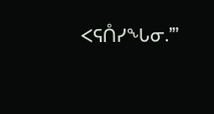ᐸᕋᑍᓯᖓᓂ.’”